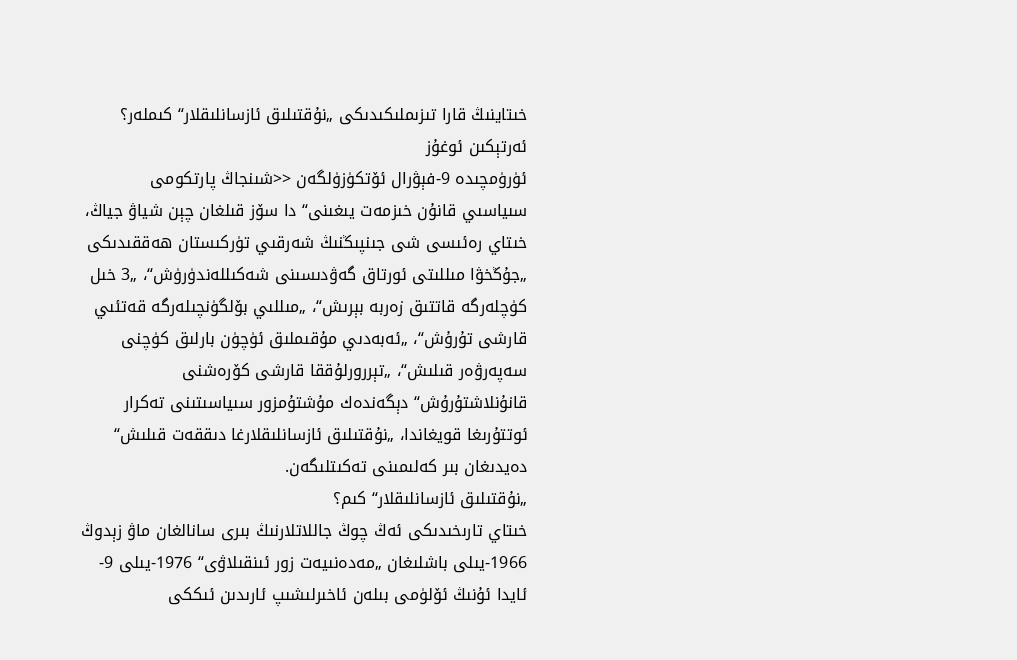خىتاينىڭ قارا تىزىملىكىدىكى „نۇقتىلىق ئازسانلىقلار“ كىملەر؟
ئەرتېكىن ئوغۇز
ئۈرۈمچىدە 9-فېۋرال ئۆتكۈزۈلگەن <<شىنجاڭ پارتكومى سىياسىي قانۇن خىزمەت يىغىنى“دا سۆز قىلغان چېن شياۋ جياڭ، خىتاي رەئىسى شى جىنپىڭنىڭ شەرقىي تۈركىستان ھەققىدىكى „جۇڭخۋا مىللىتى ئورتاق گەۋدىسىنى شەكىللەندۈرۈش“، „3 خىل كۈچلەرگە قاتتىق زەربە بېرىش“، „مىللىي بۆلگۈنچىلەرگە قەتئىي قارشى تۇرۇش“، „ئەبەدىي مۇقىملىق ئۈچۈن بارلىق كۈچنى سەپەرۋەر قىلىش“، „تېررورلۇققا قارشى كۆرەشنى قانۇنلاشتۇرۇش“ دېگەندەك مۇشتۇمزور سىياسىتىنى تەكرار ئوتتۇرىغا قويغاندا، „نۇقتىلىق ئازسانلىقلارغا دىققەت قىلىش“ دەيدىغان بىر كەلىمىنى تەكىتلىگەن.
„نۇقتىلىق ئازسانلىقلار“ كىم؟
خىتاي تارىخىدىكى ئەڭ چوڭ جاللاتلارنىڭ بىرى سانالغان ماۋ زېدوڭ 1966-يىلى باشلىغان „مەدەنىيەت زور ئىنقىلاۋى“ 1976-يىلى 9-ئايدا ئۇنىڭ ئۆلۈمى بىلەن ئاخىرلىشىپ ئارىدىن ئىككى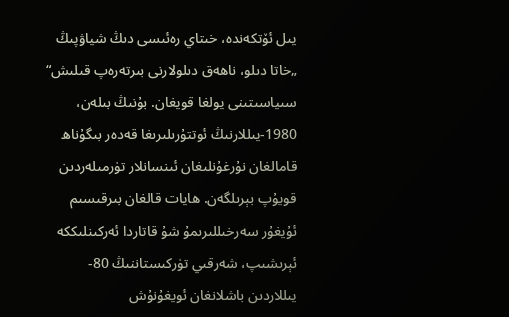يىل ئۆتكەندە، خىتاي رەئىسى دىڭ شياۋپىڭ „خاتا دىلو، ناھەق دىلولارنى بىرتەرەپ قىلىش“ سىياسىتىنى يولغا قويغان. بۇنىڭ بىلەن، 1980-يىللارنىڭ ئوتتۇرىلىرىغا قەدەر بىگۇناھ قامالغان نۇرغۇنلىغان ئىنسانلار تۈرمىلەردىن قويۇپ بېرىلگەن. ھايات قالغان بىرقىسىم ئۇيغۇر سەرخىللىرىمۇ شۇ قاتاردا ئەركىنلىككە ئېرىشىپ، شەرقىي تۈركىستاننىڭ 80-يىللاردىن باشلانغان ئويغۇنۇش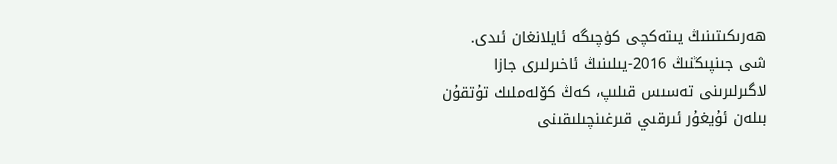ھەرىكىتىنىڭ يىتەكچى كۈچىگە ئايلانغان ئىدى.
شى جىنپىڭنىڭ 2016-يىلىنىڭ ئاخىرلىرى جازا لاگىرلىرىنى تەسىس قىلىپ، كەڭ كۆلەملىك تۇتقۇن بىلەن ئۇيغۇر ئىرقىي قىرغىنچىلىقىنى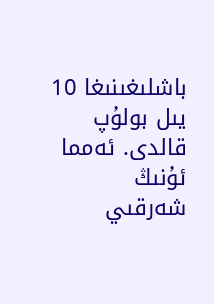باشلىغىنىغا 10 يىل بولۇپ قالدى. ئەمما ئۇنىڭ شەرقىي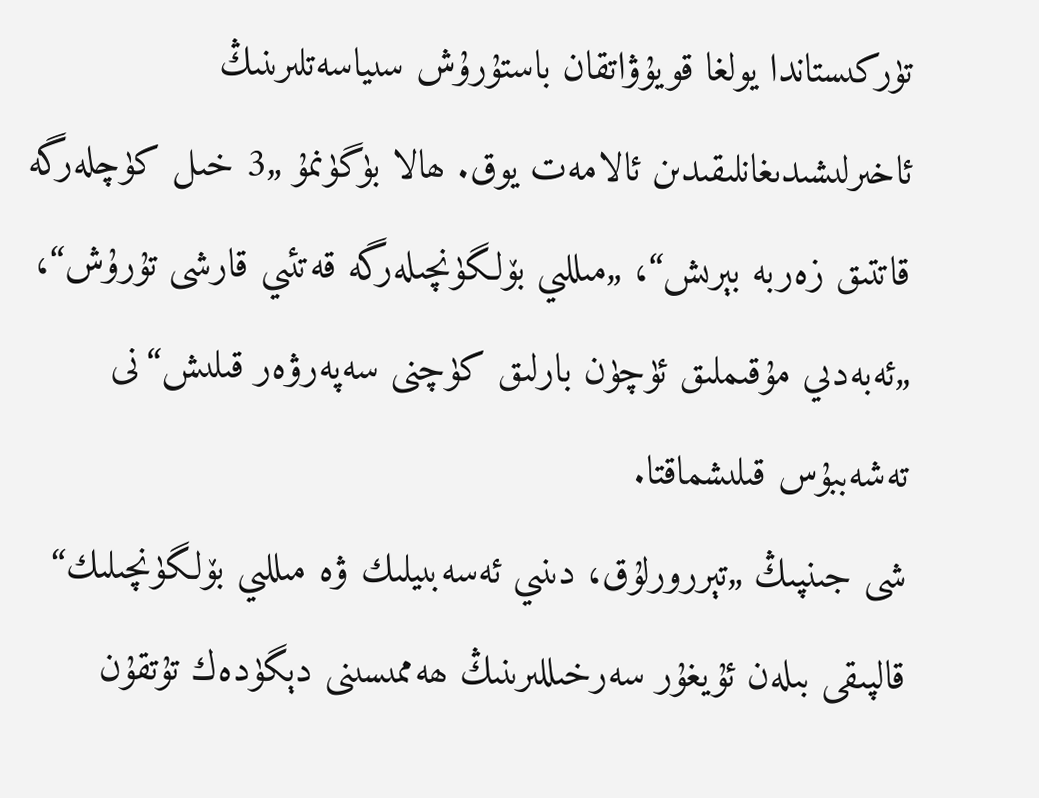تۈركىستاندا يولغا قويۇۋاتقان باستۇرۇش سىياسەتلىرىنىڭ ئاخىرلىشىدىغانلىقىدىن ئالامەت يوق. ھالا بۈگۈنمۇ „3 خىل كۈچلەرگە قاتتىق زەربە بېرىش“، „مىللىي بۆلگۈنچىلەرگە قەتئىي قارشى تۇرۇش“، „ئەبەدىي مۇقىملىق ئۈچۈن بارلىق كۈچنى سەپەرۋەر قىلىش“نى تەشەببۇس قىلىشماقتا.
شى جىنپىڭ „تېررورلۇق، دىنىي ئەسەبىيلىك ۋە مىللىي بۆلگۈنچىلىك“ قالپىقى بىلەن ئۇيغۇر سەرخىللىرىنىڭ ھەممىسىنى دېگۈدەك تۇتقۇن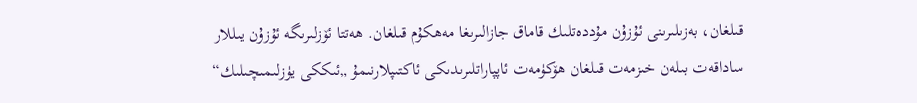قىلغان، بەزىلىرىنى ئۇزۇن مۇددەتلىك قاماق جازالىرىغا مەھكۇم قىلغان. ھەتتا ئۆزلىرىگە ئۇزۇن يىللار ساداقەت بىلەن خىزمەت قىلغان ھۆكۈمەت ئاپپاراتلىرىدىكى ئاكتىپلارنىمۇ „ئىككى يۈزلىمىچىلىك“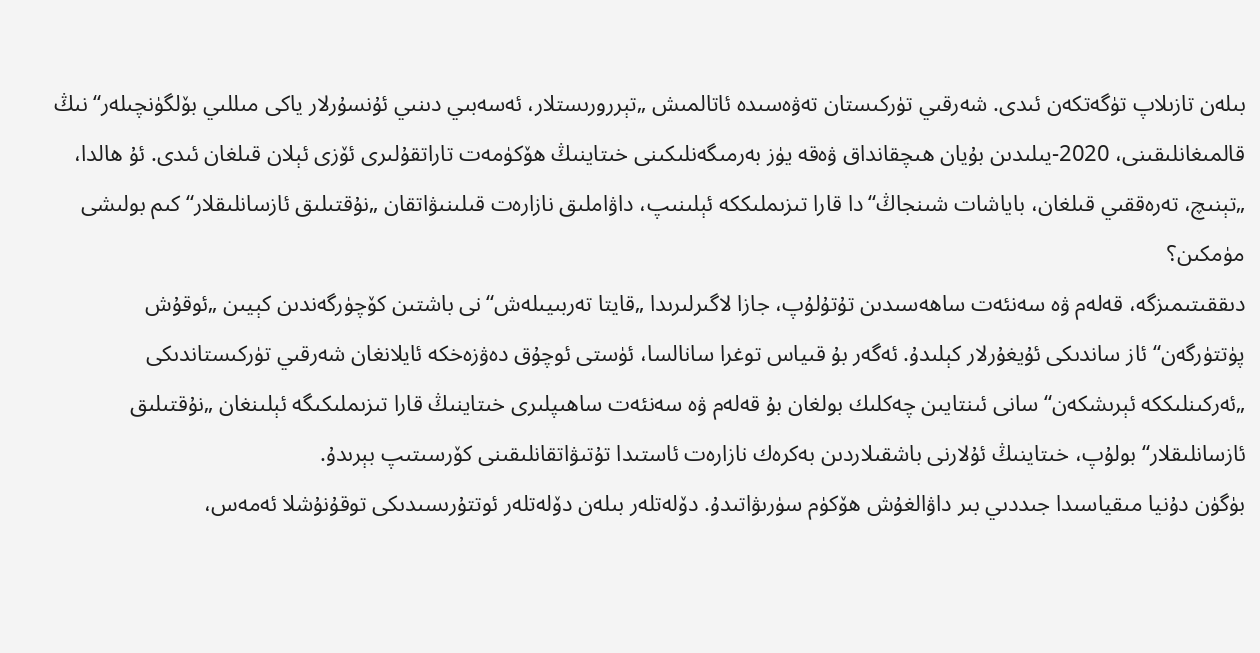بىلەن تازىلاپ تۈگەتكەن ئىدى. شەرقىي تۈركىستان تەۋەسىدە ئاتالمىش „تېررورىستلار، ئەسەبىي دىنىي ئۇنسۇرلار ياكى مىللىي بۆلگۈنچىلەر“نىڭ قالمىغانلىقىنى، 2020-يىلىدىن بۇيان ھىچقانداق ۋەقە يۈز بەرمىگەنلىكىنى خىتاينىڭ ھۆكۈمەت تاراتقۇلىرى ئۆزى ئېلان قىلغان ئىدى. ئۇ ھالدا، „تېنىچ، تەرەققىي قىلغان، باياشات شىنجاڭ“دا قارا تىزىملىككە ئېلىنىپ، داۋاملىق نازارەت قىلىنىۋاتقان „نۇقتىلىق ئازسانلىقلار“ كىم بولىشى مۈمكىن؟
دىققىتىمىزگە، قەلەم ۋە سەنئەت ساھەسىدىن تۇتۇلۇپ، جازا لاگىرلىرىدا „قايتا تەربىيىلەش“نى باشتىن كۆچۈرگەندىن كېيىن „ئوقۇش پۈتتۈرگەن“ ئاز ساندىكى ئۇيغۇرلار كېلىدۇ. ئەگەر بۇ قىياس توغرا سانالسا، ئۈستى ئوچۇق دەۋزەخكە ئايلانغان شەرقىي تۈركىستاندىكى „ئەركىنلىككە ئېرىشكەن“ سانى ئىنتايىن چەكلىك بولغان بۇ قەلەم ۋە سەنئەت ساھىپلىرى خىتاينىڭ قارا تىزىملىكىگە ئېلىنغان „نۇقتىلىق ئازسانلىقلار“ بولۇپ، خىتاينىڭ ئۇلارنى باشقىلاردىن بەكرەك نازارەت ئاستىدا تۇتىۋاتقانلىقىنى كۆرسىتىپ بېرىدۇ.
بۈگۈن دۇنيا مىقياسىدا جىددىي بىر داۋالغۇش ھۆكۈم سۈرىۋاتىدۇ. دۆلەتلەر بىلەن دۆلەتلەر ئوتتۇرىسىدىكى توقۇنۇشلا ئەمەس،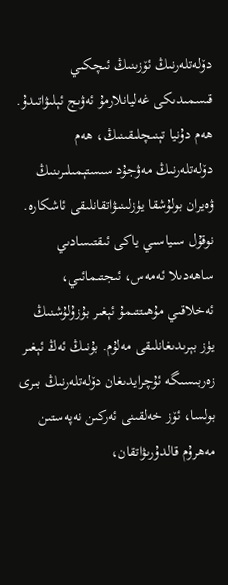دۆلەتلەرنىڭ ئۆزىنىڭ ئىچكىي قىسمىدىكى غەليانلارمۇ ئەۋىج ئېلىۋاتىدۇ. ھەم دۇنيا تېنىچلىقىنىڭ، ھەم دۆلەتلەرنىڭ مەۋجۇد سىستېمىلىرىنىڭ ۋەيران بولۇشقا يۈزلىنىۋاتقانلىقى ئاشكارە. نوقۇل سىياسىي ياكى ئىقتىسادىي ساھەدىلا ئەمەس، ئىجتىمائىي، ئەخلاقىي مۇھىتتىمۇ ئېغىر بۇزۇلۇشنىڭ يۈز بېرىدىغانلىقى مەلۇم. بۇنىڭ ئەڭ ئېغىر زەربىسىگە ئۇچرايدىغان دۆلەتلەرنىڭ بىرى بولسا، ئۆز خەلقىنى ئەركىن نەپەستىن مەھرۇم قالدۇرىۋاتقان،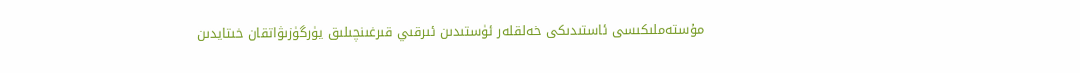مۇستەملىكىسى ئاستىدىكى خەلقلەر ئۈستىدىن ئىرقىي قىرغىنچىلىق يۈرگۈزىۋاتقان خىتايدىن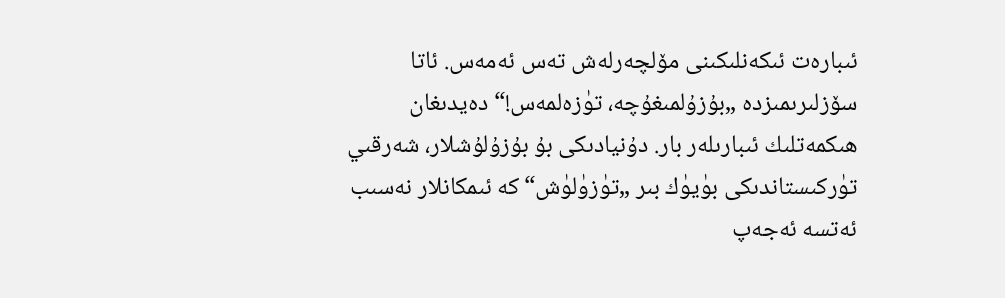ئىبارەت ئىكەنلىكىنى مۆلچەرلەش تەس ئەمەس. ئاتا سۆزلىرىمىزدە „بۇزۇلمىغۇچە، تۈزەلمەس!“ دەيدىغان ھىكمەتلىك ئىبارىلەر بار. دۇنيادىكى بۇ بۇزۇلۇشلار، شەرقىي تۈركىستاندىكى بۈيۈك بىر „تۈزۈلۈش“كە ئىمكانلار نەسىب ئەتسە ئەجەپ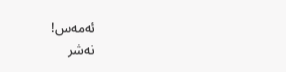ئەمەس!
نەشر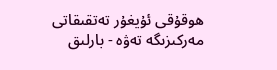ھوقۇقى ئۇيغۇر تەتقىقاتى مەركىزىگە تەۋە - بارلىق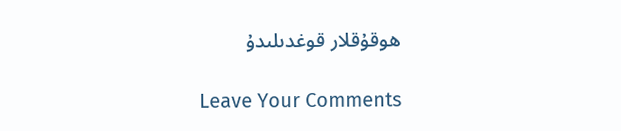ھوقۇقلار قوغدىلىدۇ

Leave Your Comments